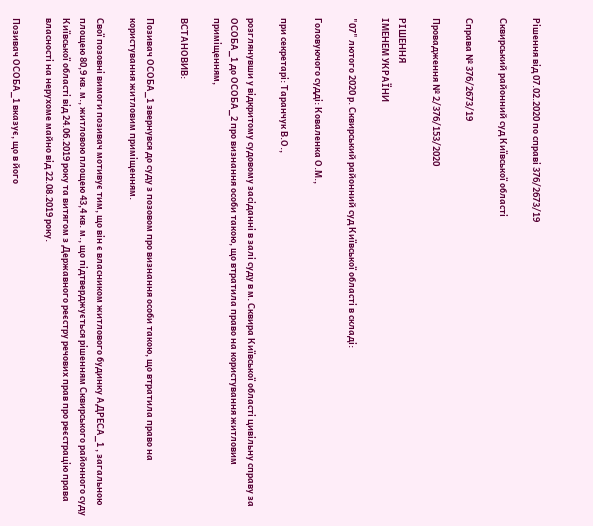Рішення від 07.02.2020 по справі 376/2673/19

Сквирський районний суд Київської області

Справа № 376/2673/19

Провадження № 2/376/153/2020

РІШЕННЯ
ІМЕНЕМ УКРАЇНИ

"07" лютого 2020 р. Сквирський районний суд Київської області в складі:

Головуючого судді: Коваленка О.М.,

при секретарі: Таранчук В.О.,

розглянувши у відкритому судовому засіданні в залі суду в м. Сквира Київської області цивільну справу за ОСОБА_1 до ОСОБА_2 про визнання особи такою, що втратила право на користування житловим приміщенням,

ВСТАНОВИВ:

Позивач ОСОБА_1 звернувся до суду з позовом про визнання особи такою, що втратила право на користування житловим приміщенням.

Свої позовні вимоги позивач мотивує тим, що він є власником житлового будинку АДРЕСА_1 , загальною площею 80,9 кв. м., житловою площею 43,4 кв. м., що підтверджується рішенням Сквирського районного суду Київської області від 24.06.2019 року та витягом з Державного реєстру речових прав про реєстрацію права власності на нерухоме майно від 22.08.2019 року.

Позивач ОСОБА_1 вказує, що в його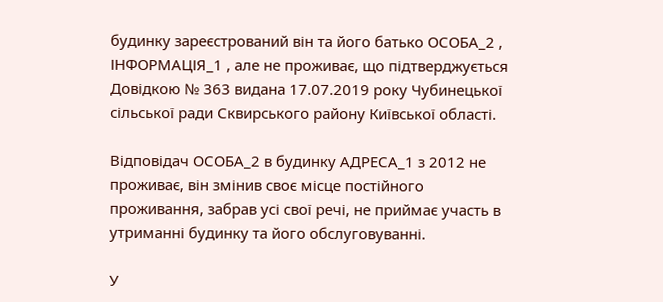будинку зареєстрований він та його батько ОСОБА_2 , ІНФОРМАЦІЯ_1 , але не проживає, що підтверджується Довідкою № 363 видана 17.07.2019 року Чубинецької сільської ради Сквирського району Київської області.

Відповідач ОСОБА_2 в будинку АДРЕСА_1 з 2012 не проживає, він змінив своє місце постійного проживання, забрав усі свої речі, не приймає участь в утриманні будинку та його обслуговуванні.

У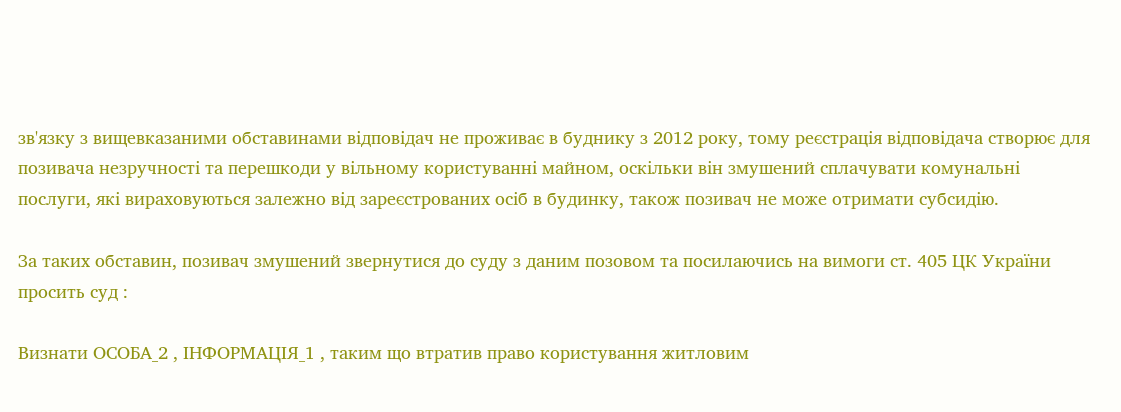зв'язку з вищевказаними обставинами відповідач не проживає в буднику з 2012 року, тому реєстрація відповідача створює для позивача незручності та перешкоди у вільному користуванні майном, оскільки він змушений сплачувати комунальні послуги, які вираховуються залежно від зареєстрованих осіб в будинку, також позивач не може отримати субсидію.

За таких обставин, позивач змушений звернутися до суду з даним позовом та посилаючись на вимоги ст. 405 ЦК України просить суд :

Визнати ОСОБА_2 , ІНФОРМАЦІЯ_1 , таким що втратив право користування житловим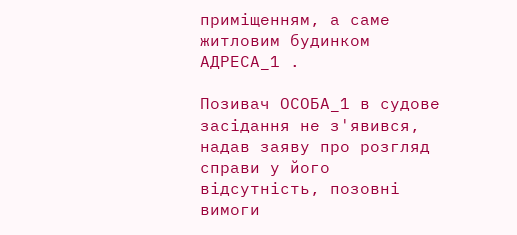приміщенням, а саме житловим будинком АДРЕСА_1 .

Позивач ОСОБА_1 в судове засідання не з'явився, надав заяву про розгляд справи у його відсутність, позовні вимоги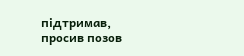підтримав, просив позов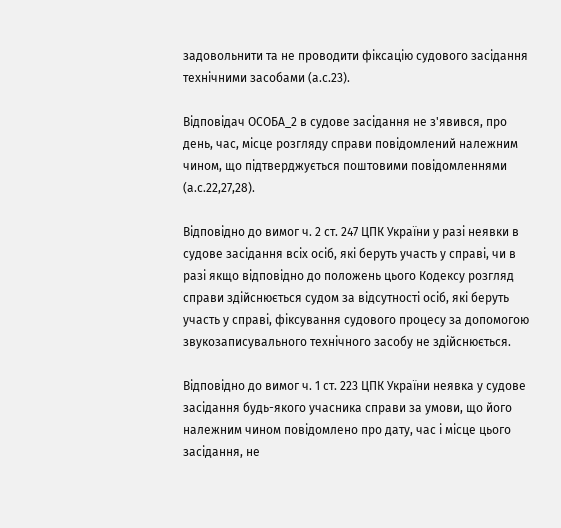задовольнити та не проводити фіксацію судового засідання технічними засобами (а.с.23).

Відповідач ОСОБА_2 в судове засідання не з'явився, про день, час, місце розгляду справи повідомлений належним чином, що підтверджується поштовими повідомленнями (а.с.22,27,28).

Відповідно до вимог ч. 2 ст. 247 ЦПК України у разі неявки в судове засідання всіх осіб, які беруть участь у справі, чи в разі якщо відповідно до положень цього Кодексу розгляд справи здійснюється судом за відсутності осіб, які беруть участь у справі, фіксування судового процесу за допомогою звукозаписувального технічного засобу не здійснюється.

Відповідно до вимог ч. 1 ст. 223 ЦПК України неявка у судове засідання будь-якого учасника справи за умови, що його належним чином повідомлено про дату, час і місце цього засідання, не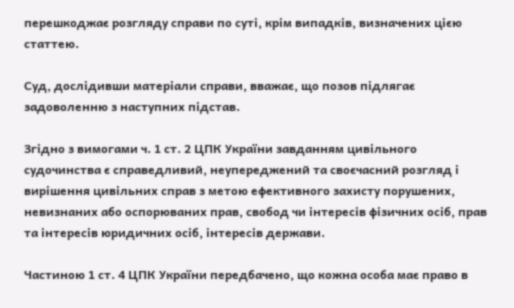перешкоджає розгляду справи по суті, крім випадків, визначених цією статтею.

Суд, дослідивши матеріали справи, вважає, що позов підлягає задоволенню з наступних підстав.

Згідно з вимогами ч. 1 ст. 2 ЦПК України завданням цивільного судочинства є справедливий, неупереджений та своєчасний розгляд і вирішення цивільних справ з метою ефективного захисту порушених, невизнаних або оспорюваних прав, свобод чи інтересів фізичних осіб, прав та інтересів юридичних осіб, інтересів держави.

Частиною 1 ст. 4 ЦПК України передбачено, що кожна особа має право в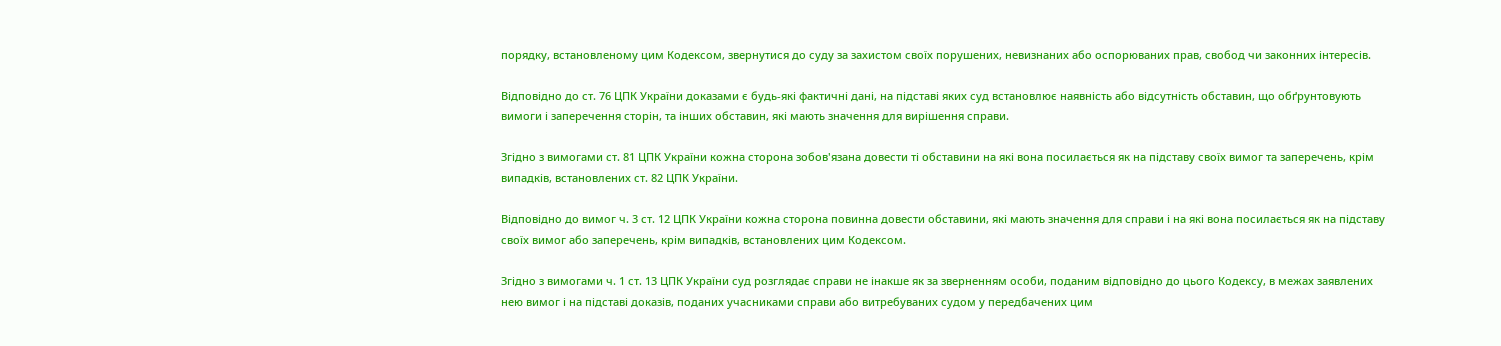порядку, встановленому цим Кодексом, звернутися до суду за захистом своїх порушених, невизнаних або оспорюваних прав, свобод чи законних інтересів.

Відповідно до ст. 76 ЦПК України доказами є будь-які фактичні дані, на підставі яких суд встановлює наявність або відсутність обставин, що обґрунтовують вимоги і заперечення сторін, та інших обставин, які мають значення для вирішення справи.

Згідно з вимогами ст. 81 ЦПК України кожна сторона зобов'язана довести ті обставини на які вона посилається як на підставу своїх вимог та заперечень, крім випадків, встановлених ст. 82 ЦПК України.

Відповідно до вимог ч. 3 ст. 12 ЦПК України кожна сторона повинна довести обставини, які мають значення для справи і на які вона посилається як на підставу своїх вимог або заперечень, крім випадків, встановлених цим Кодексом.

Згідно з вимогами ч. 1 ст. 13 ЦПК України суд розглядає справи не інакше як за зверненням особи, поданим відповідно до цього Кодексу, в межах заявлених нею вимог і на підставі доказів, поданих учасниками справи або витребуваних судом у передбачених цим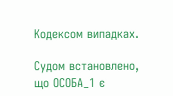Кодексом випадках.

Судом встановлено, що ОСОБА_1 є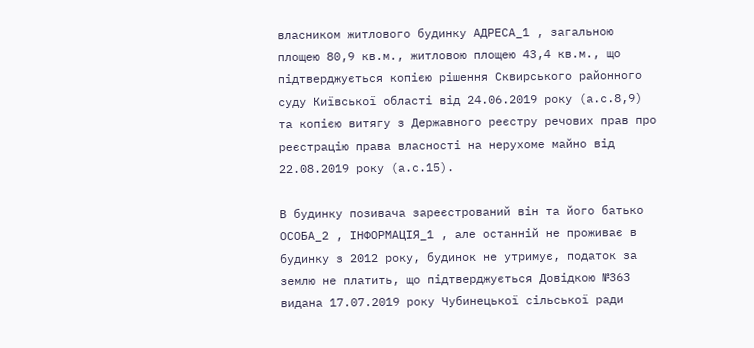власником житлового будинку АДРЕСА_1 , загальною площею 80,9 кв.м., житловою площею 43,4 кв.м., що підтверджується копією рішення Сквирського районного суду Київської області від 24.06.2019 року (а.с.8,9) та копією витягу з Державного реєстру речових прав про реєстрацію права власності на нерухоме майно від 22.08.2019 року (а.с.15).

В будинку позивача зареєстрований він та його батько ОСОБА_2 , ІНФОРМАЦІЯ_1 , але останній не проживає в будинку з 2012 року, будинок не утримує, податок за землю не платить, що підтверджується Довідкою №363 видана 17.07.2019 року Чубинецької сільської ради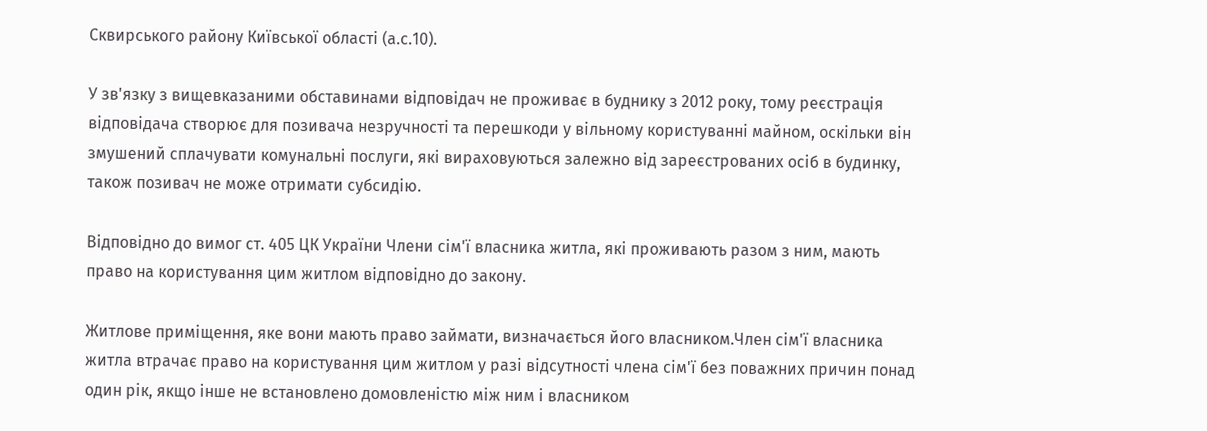Сквирського району Київської області (а.с.10).

У зв'язку з вищевказаними обставинами відповідач не проживає в буднику з 2012 року, тому реєстрація відповідача створює для позивача незручності та перешкоди у вільному користуванні майном, оскільки він змушений сплачувати комунальні послуги, які вираховуються залежно від зареєстрованих осіб в будинку, також позивач не може отримати субсидію.

Відповідно до вимог ст. 405 ЦК України Члени сім'ї власника житла, які проживають разом з ним, мають право на користування цим житлом відповідно до закону.

Житлове приміщення, яке вони мають право займати, визначається його власником.Член сім'ї власника житла втрачає право на користування цим житлом у разі відсутності члена сім'ї без поважних причин понад один рік, якщо інше не встановлено домовленістю між ним і власником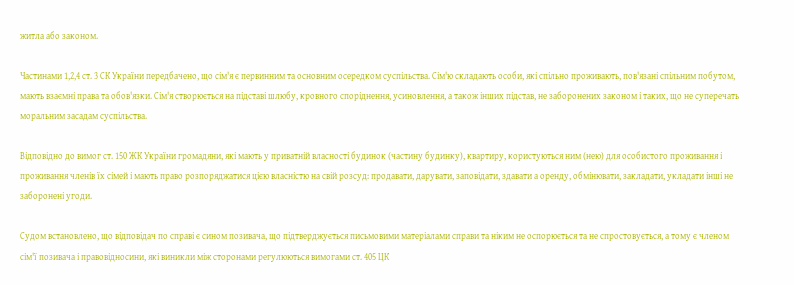житла або законом.

Частинами 1,2,4 ст. 3 СК України передбачено, що сім'я є первинним та основним осередком суспільства. Сім'ю складають особи, які спільно проживають, пов'язані спільним побутом, мають взаємні права та обов'язки. Сім'я створюється на підставі шлюбу, кровного споріднення, усиновлення, а також інших підстав, не заборонених законом і таких, що не суперечать моральним засадам суспільства.

Відповідно до вимог ст. 150 ЖК України громадяни, які мають у приватній власності будинок (частину будинку), квартиру, користуються ним (нею) для особистого проживання і проживання членів їх сімей і мають право розпоряджатися цією власністю на свій розсуд: продавати, дарувати, заповідати, здавати а оренду, обмінювати, закладати, укладати інші не заборонені угоди.

Судом встановлено, що відповідач по справі є сином позивача, що підтверджується письмовими матеріалами справи та ніким не оспорюється та не спростовується, а тому є членом сім'ї позивача і правовідносини, які виникли між сторонами регулюються вимогами ст. 405 ЦК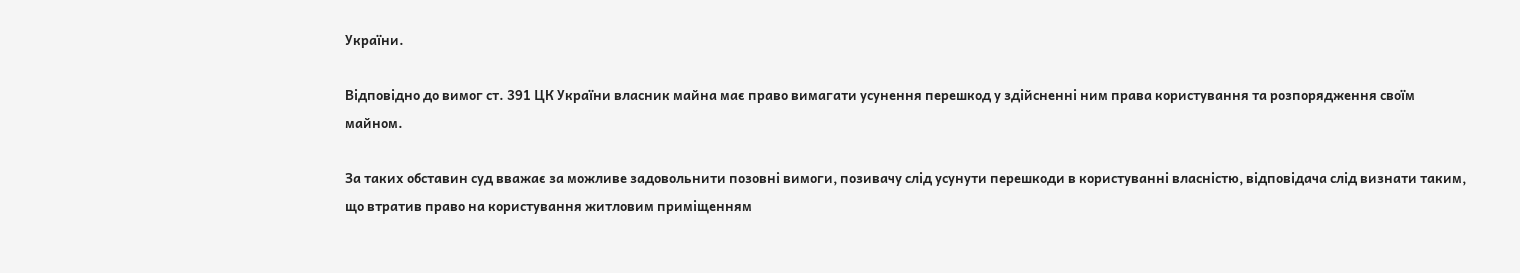України.

Відповідно до вимог ст. 391 ЦК України власник майна має право вимагати усунення перешкод у здійсненні ним права користування та розпорядження своїм майном.

За таких обставин суд вважає за можливе задовольнити позовні вимоги, позивачу слід усунути перешкоди в користуванні власністю, відповідача слід визнати таким, що втратив право на користування житловим приміщенням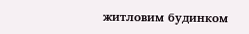житловим будинком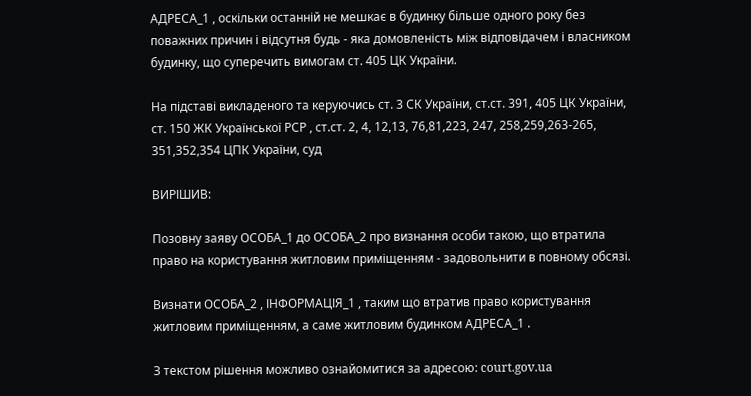АДРЕСА_1 , оскільки останній не мешкає в будинку більше одного року без поважних причин і відсутня будь - яка домовленість між відповідачем і власником будинку, що суперечить вимогам ст. 405 ЦК України.

На підставі викладеного та керуючись ст. 3 СК України, ст.ст. 391, 405 ЦК України, ст. 150 ЖК Української РСР , ст.ст. 2, 4, 12,13, 76,81,223, 247, 258,259,263-265, 351,352,354 ЦПК України, суд

ВИРІШИВ:

Позовну заяву ОСОБА_1 до ОСОБА_2 про визнання особи такою, що втратила право на користування житловим приміщенням - задовольнити в повному обсязі.

Визнати ОСОБА_2 , ІНФОРМАЦІЯ_1 , таким що втратив право користування житловим приміщенням, а саме житловим будинком АДРЕСА_1 .

З текстом рішення можливо ознайомитися за адресою: court.gov.ua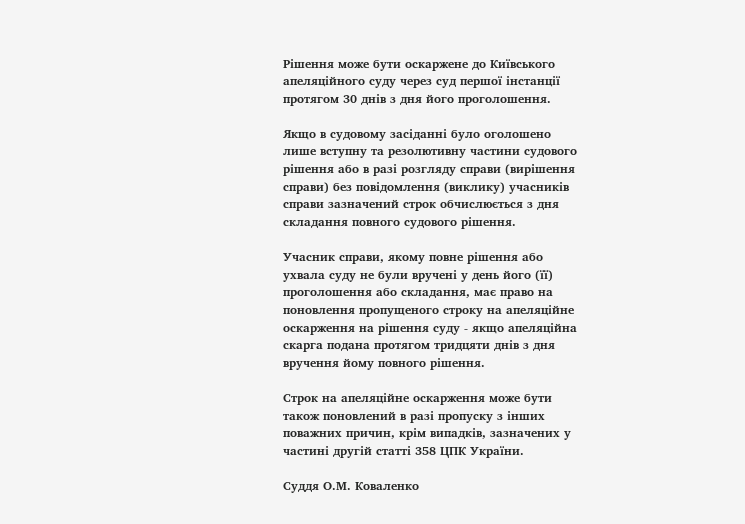Рішення може бути оскаржене до Київського апеляційного суду через суд першої інстанції протягом 30 днів з дня його проголошення.

Якщо в судовому засіданні було оголошено лише вступну та резолютивну частини судового рішення або в разі розгляду справи (вирішення справи) без повідомлення (виклику) учасників справи зазначений строк обчислюється з дня складання повного судового рішення.

Учасник справи, якому повне рішення або ухвала суду не були вручені у день його (її) проголошення або складання, має право на поновлення пропущеного строку на апеляційне оскарження на рішення суду - якщо апеляційна скарга подана протягом тридцяти днів з дня вручення йому повного рішення.

Строк на апеляційне оскарження може бути також поновлений в разі пропуску з інших поважних причин, крім випадків, зазначених у частині другій статті 358 ЦПК України.

Суддя О.М. Коваленко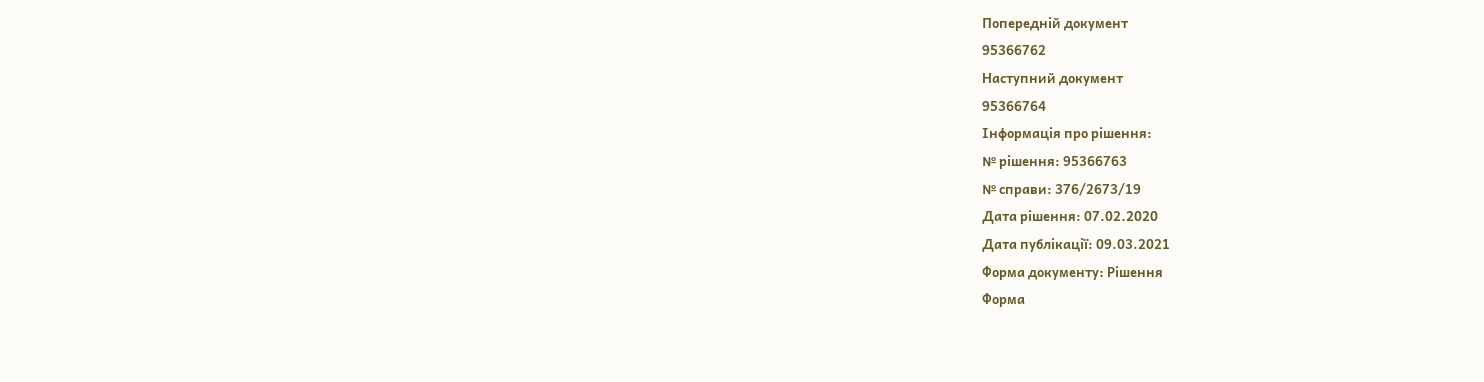Попередній документ
95366762
Наступний документ
95366764
Інформація про рішення:
№ рішення: 95366763
№ справи: 376/2673/19
Дата рішення: 07.02.2020
Дата публікації: 09.03.2021
Форма документу: Рішення
Форма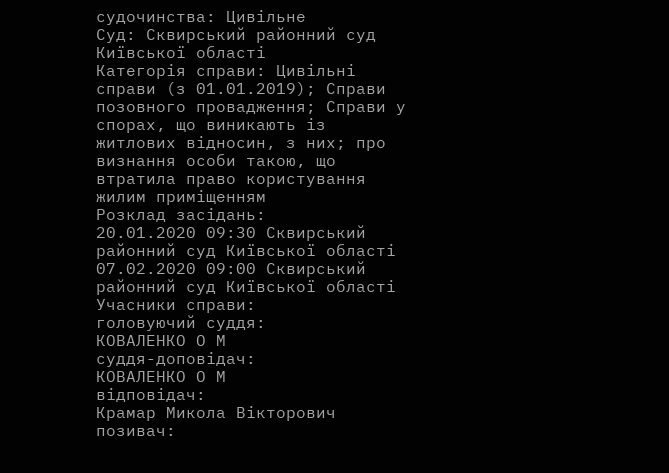судочинства: Цивільне
Суд: Сквирський районний суд Київської області
Категорія справи: Цивільні справи (з 01.01.2019); Справи позовного провадження; Справи у спорах, що виникають із житлових відносин, з них; про визнання особи такою, що втратила право користування жилим приміщенням
Розклад засідань:
20.01.2020 09:30 Сквирський районний суд Київської області
07.02.2020 09:00 Сквирський районний суд Київської області
Учасники справи:
головуючий суддя:
КОВАЛЕНКО О М
суддя-доповідач:
КОВАЛЕНКО О М
відповідач:
Крамар Микола Вікторович
позивач: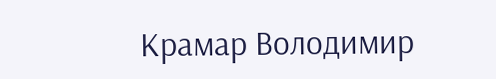Крамар Володимир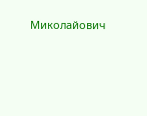Миколайович